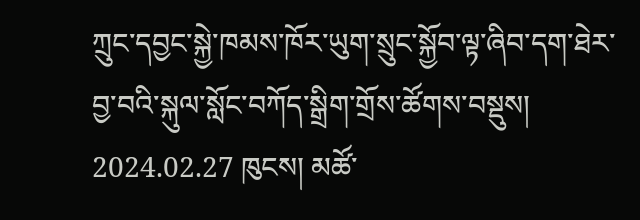ཀྲུང་དབྱང་སྐྱེ་ཁམས་ཁོར་ཡུག་སྲུང་སྐྱོབ་ལྟ་ཞིབ་དག་ཐེར་བྱ་བའི་སྐུལ་སློང་བཀོད་སྒྲིག་གྲོས་ཚོགས་བསྡུས།
2024.02.27 ཁུངས། མཚོ་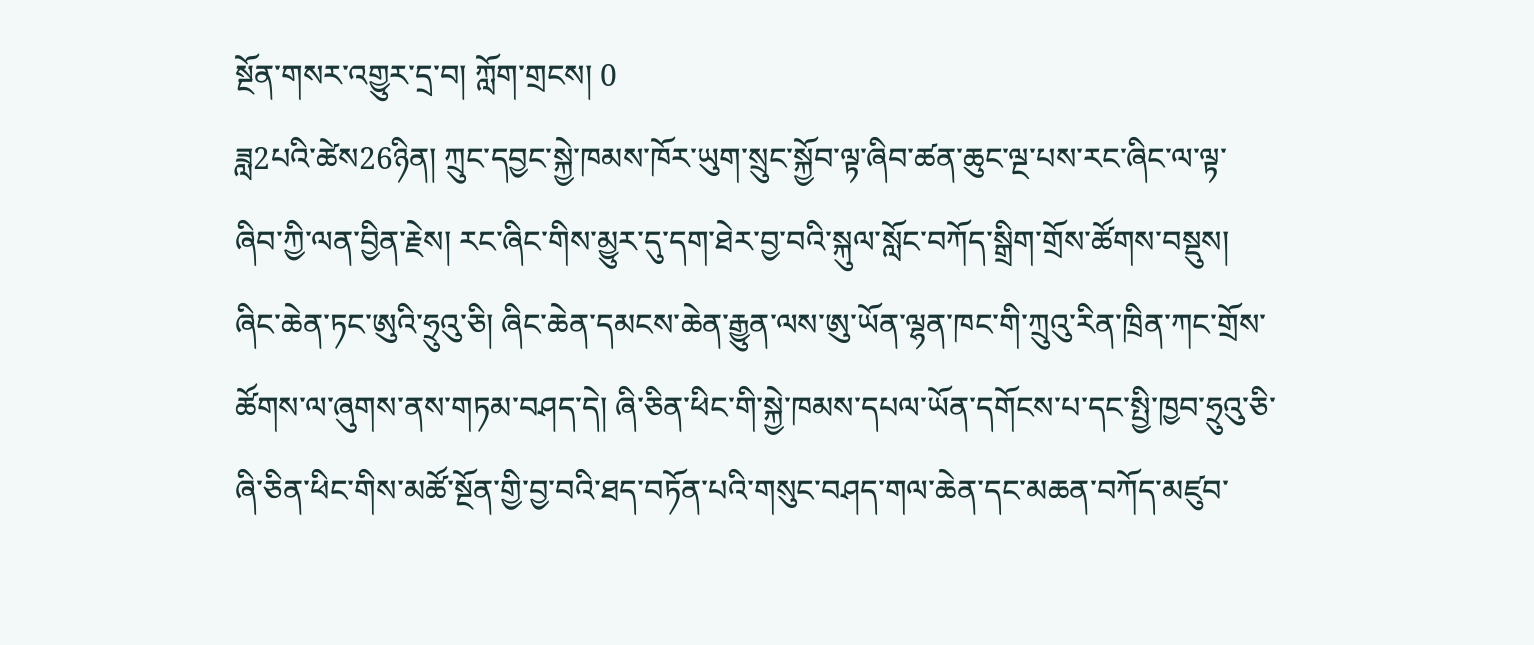སྔོན་གསར་འགྱུར་དྲ་བ། ཀློག་གྲངས། 0
ཟླ2པའི་ཚེས26ཉིན། ཀྲུང་དབྱང་སྐྱེ་ཁམས་ཁོར་ཡུག་སྲུང་སྐྱོབ་ལྟ་ཞིབ་ཚན་ཆུང་ལྔ་པས་རང་ཞིང་ལ་ལྟ་ཞིབ་ཀྱི་ལན་བྱིན་རྗེས། རང་ཞིང་གིས་མྱུར་དུ་དག་ཐེར་བྱ་བའི་སྐུལ་སློང་བཀོད་སྒྲིག་གྲོས་ཚོགས་བསྡུས། ཞིང་ཆེན་ཏང་ཨུའི་ཧྲུའུ་ཅི། ཞིང་ཆེན་དམངས་ཆེན་རྒྱུན་ལས་ཨུ་ཡོན་ལྷན་ཁང་གི་ཀྲུའུ་རིན་ཁྲིན་ཀང་གྲོས་ཚོགས་ལ་ཞུགས་ནས་གཏམ་བཤད་དེ། ཞི་ཅིན་ཕིང་གི་སྐྱེ་ཁམས་དཔལ་ཡོན་དགོངས་པ་དང་སྤྱི་ཁྱབ་ཧྲུའུ་ཅི་ཞི་ཅིན་ཕིང་གིས་མཚོ་སྔོན་གྱི་བྱ་བའི་ཐད་བཏོན་པའི་གསུང་བཤད་གལ་ཆེན་དང་མཆན་བཀོད་མཛུབ་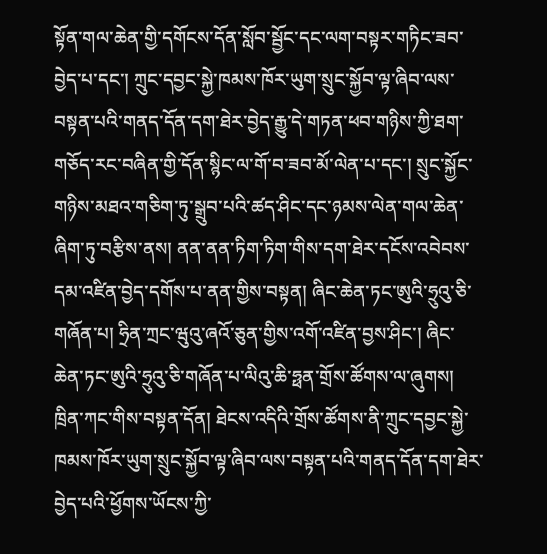སྟོན་གལ་ཆེན་གྱི་དགོངས་དོན་སློབ་སྦྱོང་དང་ལག་བསྟར་གཏིང་ཟབ་བྱེད་པ་དང་། ཀྲུང་དབྱང་སྐྱེ་ཁམས་ཁོར་ཡུག་སྲུང་སྐྱོབ་ལྟ་ཞིབ་ལས་བསྟན་པའི་གནད་དོན་དག་ཐེར་བྱེད་རྒྱུ་དེ་གཏན་ཕབ་གཉིས་ཀྱི་ཐག་གཅོད་རང་བཞིན་གྱི་དོན་སྙིང་ལ་གོ་བ་ཟབ་མོ་ལེན་པ་དང་། སྲུང་སྐྱོང་གཉིས་མཐའ་གཅིག་ཏུ་སྒྲུབ་པའི་ཚད་ཤིང་དང་ཉམས་ལེན་གལ་ཆེན་ཞིག་ཏུ་བརྩིས་ནས། ནན་ནན་ཏིག་ཏིག་གིས་དག་ཐེར་དངོས་འབེབས་དམ་འཛིན་བྱེད་དགོས་པ་ནན་གྱིས་བསྟན། ཞིང་ཆེན་ཏང་ཨུའི་ཧྲུའུ་ཅི་གཞོན་པ། ཧྲིན་ཀྲང་ཝུའུ་ཞའོ་ཅུན་གྱིས་འགོ་འཛིན་བྱས་ཤིང་། ཞིང་ཆེན་ཏང་ཨུའི་ཧྲུའུ་ཅི་གཞོན་པ་ལིའུ་ཆི་ཧྥན་གྲོས་ཚོགས་ལ་ཞུགས།
ཁྲིན་ཀང་གིས་བསྟན་དོན། ཐེངས་འདིའི་གྲོས་ཚོགས་ནི་ཀྲུང་དབྱང་སྐྱེ་ཁམས་ཁོར་ཡུག་སྲུང་སྐྱོབ་ལྟ་ཞིབ་ལས་བསྟན་པའི་གནད་དོན་དག་ཐེར་བྱེད་པའི་ཕྱོགས་ཡོངས་ཀྱི་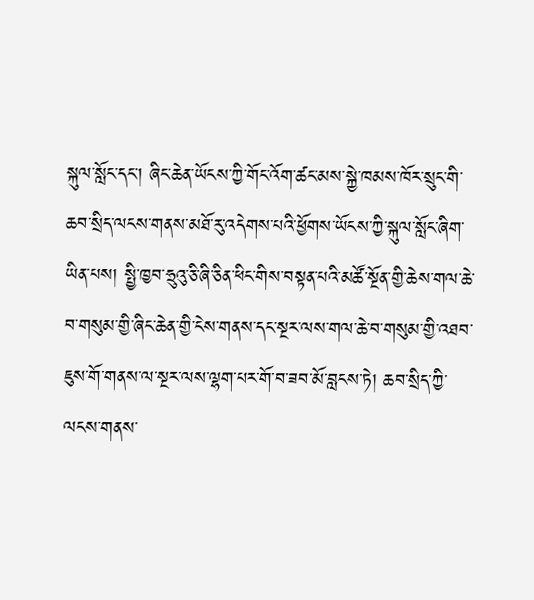སྐུལ་སློང་དང་། ཞིང་ཆེན་ཡོངས་ཀྱི་གོང་འོག་ཚང་མས་སྐྱེ་ཁམས་ཁོར་སྲུང་གི་ཆབ་སྲིད་ལངས་གནས་མཐོ་རུ་འདེགས་པའི་ཕྱོགས་ཡོངས་ཀྱི་སྐུལ་སློང་ཞིག་ཡིན་པས། སྤྱི་ཁྱབ་ཧྲུའུ་ཅི་ཞི་ཅིན་ཕིང་གིས་བསྟན་པའི་མཚོ་སྔོན་གྱི་ཆེས་གལ་ཆེ་བ་གསུམ་གྱི་ཞིང་ཆེན་གྱི་ངེས་གནས་དང་སྔར་ལས་གལ་ཆེ་བ་གསུམ་གྱི་འཐབ་ཇུས་གོ་གནས་ལ་སྔར་ལས་ལྷག་པར་གོ་བ་ཟབ་མོ་བླངས་ཏེ། ཆབ་སྲིད་ཀྱི་ལངས་གནས་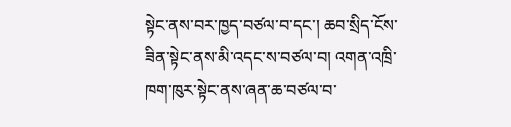སྟེང་ནས་བར་ཁྱད་བཙལ་བ་དང་། ཆབ་སྲིད་ངོས་ཟིན་སྟེང་ནས་མི་འདང་ས་བཙལ་བ། འགན་འཁྲི་ཁག་ཁུར་སྟེང་ནས་ཞན་ཆ་བཙལ་བ་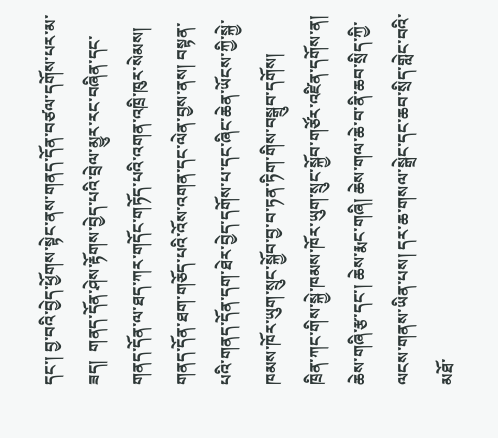དང་། བྱ་བའི་བྱེད་ཕྱོགས་སྟེང་ནས་གནད་དོན་བཙལ་དགོས་པར་མ་ཟད།  གནད་དོན་ཤེས་རྟོགས་བྱེད་པའི་བྲེལ་མྱུར་རང་བཞིན་དང་གནད་དོན་ལ་ཐད་ཀར་གདོང་གཏོད་པའི་འགན་འཁྲི་ཁུར་སེམས། གནད་དོན་ཐག་གཅོད་པའི་འོས་འགན་དང་ལེན་བྱས་ནས། བསྟན་པའི་གནད་དོན་དག་ཐེར་བྱེད་དགོས་པ་དང་ཞིང་ཆེན་ཡོངས་ཀྱི་སྐྱེ་ཁམས་ཁོར་ཡུག་སྲུང་སྐྱོབ་བྱ་བ་ཏན་ཏིག་གིས་བསྒྲུབ་དགོས།
ཁྲིན་ཀང་གིས་སྐྱེ་ཁམས་ཁོར་ཡུག་སྲུང་སྐྱོབ་གཙོར་འཛིན་དགོས་ན། ཆེས་གཞི་རྩ་དང་། ཆེས་རྨང་གཞི། ཆེས་གལ་ཆེ་བ་ནི་ཆབ་སྲིད་ཀྱི་ལངས་གནས་ཡིན་པས། དར་ཆ་གསལ་སྒྲེང་དང་ཆབ་སྲིད་གླེང་བའི་མཐོ་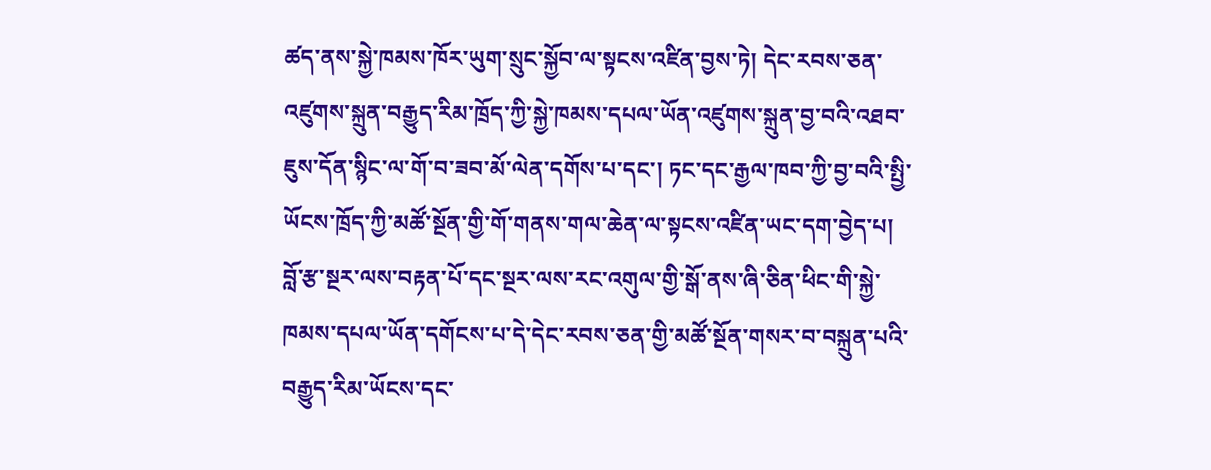ཚད་ནས་སྐྱེ་ཁམས་ཁོར་ཡུག་སྲུང་སྐྱོབ་ལ་སྟངས་འཛིན་བྱས་ཏེ། དེང་རབས་ཅན་འཛུགས་སྐྲུན་བརྒྱུད་རིམ་ཁྲོད་ཀྱི་སྐྱེ་ཁམས་དཔལ་ཡོན་འཛུགས་སྐྲུན་བྱ་བའི་འཐབ་ཇུས་དོན་སྙིང་ལ་གོ་བ་ཟབ་མོ་ལེན་དགོས་པ་དང་། ཏང་དང་རྒྱལ་ཁབ་ཀྱི་བྱ་བའི་སྤྱི་ཡོངས་ཁྲོད་ཀྱི་མཚོ་སྔོན་གྱི་གོ་གནས་གལ་ཆེན་ལ་སྟངས་འཛིན་ཡང་དག་བྱེད་པ། བློ་རྩ་སྔར་ལས་བརྟན་པོ་དང་སྔར་ལས་རང་འགུལ་གྱི་སྒོ་ནས་ཞི་ཅིན་ཕིང་གི་སྐྱེ་ཁམས་དཔལ་ཡོན་དགོངས་པ་དེ་དེང་རབས་ཅན་གྱི་མཚོ་སྔོན་གསར་བ་བསྐྲུན་པའི་བརྒྱུད་རིམ་ཡོངས་དང་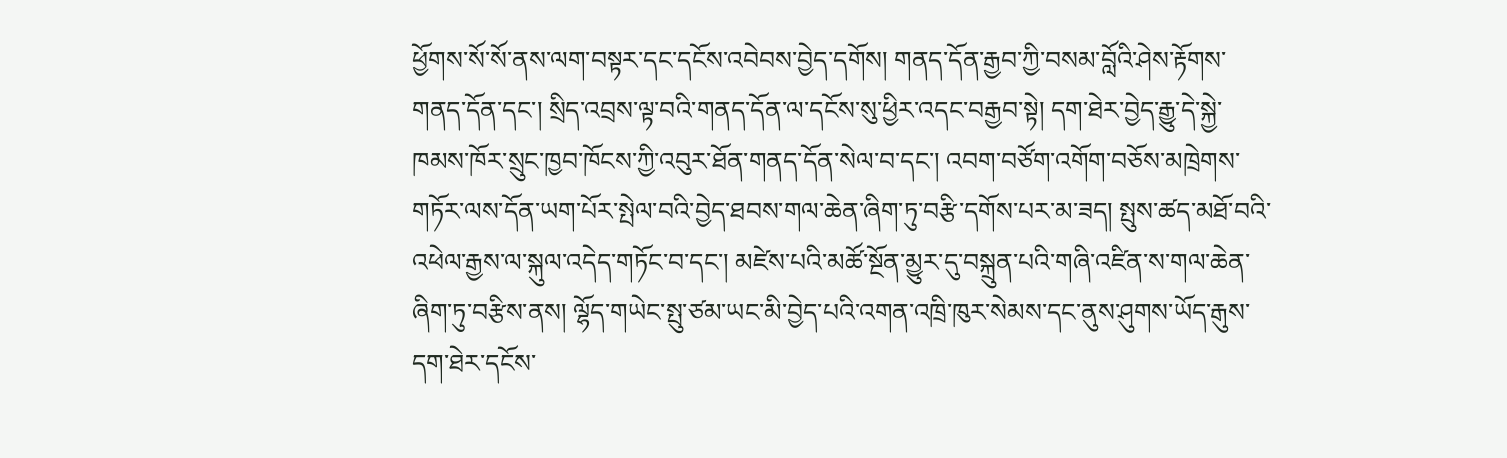ཕྱོགས་སོ་སོ་ནས་ལག་བསྟར་དང་དངོས་འབེབས་བྱེད་དགོས། གནད་དོན་རྒྱབ་ཀྱི་བསམ་བློའི་ཤེས་རྟོགས་གནད་དོན་དང་། སྲིད་འབྲས་ལྟ་བའི་གནད་དོན་ལ་དངོས་སུ་ཕྱིར་འདང་བརྒྱབ་སྟེ། དག་ཐེར་བྱེད་རྒྱུ་དེ་སྐྱེ་ཁམས་ཁོར་སྲུང་ཁྱབ་ཁོངས་ཀྱི་འབུར་ཐོན་གནད་དོན་སེལ་བ་དང་། འབག་བཙོག་འགོག་བཅོས་མཁྲེགས་གཏོར་ལས་དོན་ཡག་པོར་སྤེལ་བའི་བྱེད་ཐབས་གལ་ཆེན་ཞིག་ཏུ་བརྩི་དགོས་པར་མ་ཟད། སྤུས་ཚད་མཐོ་བའི་འཕེལ་རྒྱས་ལ་སྐུལ་འདེད་གཏོང་བ་དང་། མཛེས་པའི་མཚོ་སྔོན་མྱུར་དུ་བསྐྲུན་པའི་གཞི་འཛིན་ས་གལ་ཆེན་ཞིག་ཏུ་བརྩིས་ནས། ལྷོད་གཡེང་སྤུ་ཙམ་ཡང་མི་བྱེད་པའི་འགན་འཁྲི་ཁུར་སེམས་དང་ནུས་ཤུགས་ཡོད་རྒུས་དག་ཐེར་དངོས་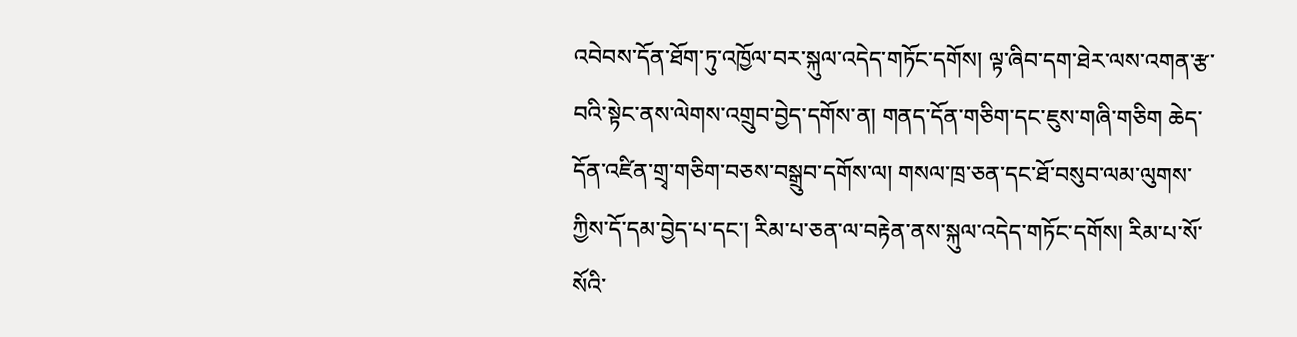འབེབས་དོན་ཐོག་ཏུ་འཁྱོལ་བར་སྐུལ་འདེད་གཏོང་དགོས། ལྟ་ཞིབ་དག་ཐེར་ལས་འགན་རྩ་བའི་སྟེང་ནས་ལེགས་འགྲུབ་བྱེད་དགོས་ན། གནད་དོན་གཅིག་དང་ཇུས་གཞི་གཅིག ཆེད་དོན་འཛིན་གྲྭ་གཅིག་བཅས་བསྒྲུབ་དགོས་ལ། གསལ་ཁྲ་ཅན་དང་ཐོ་བསུབ་ལམ་ལུགས་ཀྱིས་དོ་དམ་བྱེད་པ་དང་། རིམ་པ་ཅན་ལ་བརྟེན་ནས་སྐུལ་འདེད་གཏོང་དགོས། རིམ་པ་སོ་སོའི་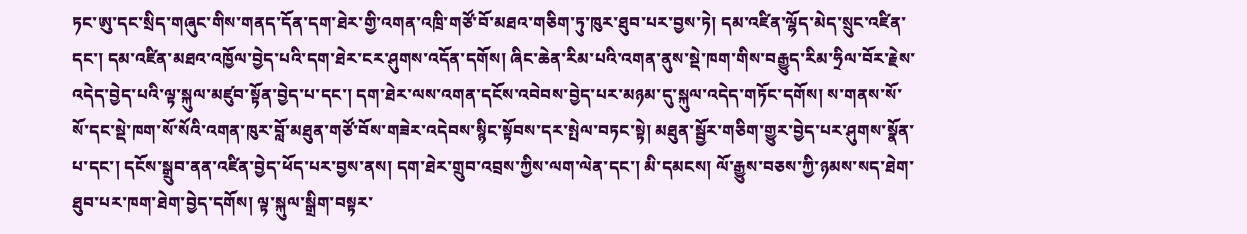ཏང་ཨུ་དང་སྲིད་གཞུང་གིས་གནད་དོན་དག་ཐེར་གྱི་འགན་འཁྲི་གཙོ་བོ་མཐའ་གཅིག་ཏུ་ཁུར་ཐུབ་པར་བྱས་ཏེ། དམ་འཛིན་ལྷོད་མེད་སྲུང་འཛིན་དང་། དམ་འཛིན་མཐའ་འཁྱོལ་བྱེད་པའི་དག་ཐེར་ངར་ཤུགས་འདོན་དགོས། ཞིང་ཆེན་རིམ་པའི་འགན་ནུས་སྡེ་ཁག་གིས་བརྒྱུད་རིམ་ཧྲིལ་བོར་རྗེས་འདེད་བྱེད་པའི་ལྟ་སྐུལ་མཛུབ་སྟོན་བྱེད་པ་དང་། དག་ཐེར་ལས་འགན་དངོས་འབེབས་བྱེད་པར་མཉམ་དུ་སྐུལ་འདེད་གཏོང་དགོས། ས་གནས་སོ་སོ་དང་སྡེ་ཁག་སོ་སོའི་འགན་ཁུར་བློ་མཐུན་གཙོ་བོས་གཟེར་འདེབས་སྙིང་སྟོབས་དར་སྤེལ་བཏང་སྟེ། མཐུན་སྦྱོར་གཅིག་གྱུར་བྱེད་པར་ཤུགས་སྣོན་པ་དང་། དངོས་སྒྲུབ་ནན་འཛིན་བྱེད་ཕོད་པར་བྱས་ནས། དག་ཐེར་གྲུབ་འབྲས་ཀྱིས་ལག་ལེན་དང་། མི་དམངས། ལོ་རྒྱུས་བཅས་ཀྱི་ཉམས་སད་ཐེག་ཐུབ་པར་ཁག་ཐེག་བྱེད་དགོས། ལྟ་སྐུལ་སྒྲིག་བསྟར་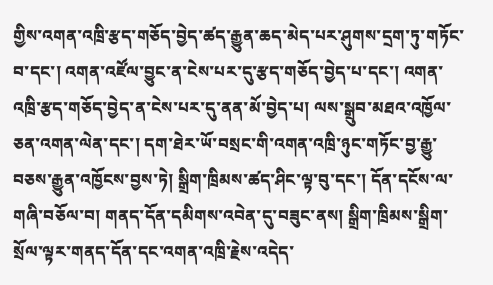གྱིས་འགན་འཁྲི་རྩད་གཅོད་བྱེད་ཚད་རྒྱུན་ཆད་མེད་པར་ཤུགས་དྲག་ཏུ་གཏོང་བ་དང་། འགན་འཛོལ་བྱུང་ན་ངེས་པར་དུ་རྩད་གཅོད་བྱེད་པ་དང་། འགན་འཁྲི་རྩད་གཅོད་བྱེད་ན་ངེས་པར་དུ་ནན་མོ་བྱེད་པ། ལས་སྒྲུབ་མཐའ་འཁྱོལ་ཅན་འགན་ལེན་དང་། དག་ཐེར་ཡོ་བསྲང་གི་འགན་འཁྲི་ཉུང་གཏོང་བྱ་རྒྱུ་བཅས་རྒྱུན་འཁྱོངས་བྱས་ཏེ། སྒྲིག་ཁྲིམས་ཚད་ཤིང་ལྟ་བུ་དང་། དོན་དངོས་ལ་གཞི་བཅོལ་བ། གནད་དོན་དམིགས་འབེན་དུ་བཟུང་ནས། སྒྲིག་ཁྲིམས་སྒྲིག་སྲོལ་ལྟར་གནད་དོན་དང་འགན་འཁྲི་རྗེས་འདེད་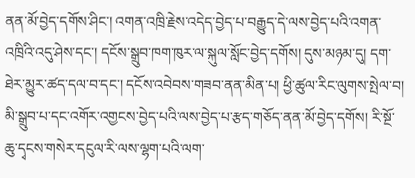ནན་མོ་བྱེད་དགོས་ཤིང་། འགན་འཁྲི་རྗེས་འདེད་བྱེད་པ་བརྒྱུད་དེ་ལས་བྱེད་པའི་འགན་འཁྲིའི་འདུ་ཤེས་དང་། དངོས་སྒྲུབ་ཁག་ཁུར་ལ་སྐུལ་སློང་བྱེད་དགོས། དུས་མཉམ་དུ། དག་ཐེར་མྱུར་ཚད་དལ་བ་དང་། དངོས་འབེབས་གཟབ་ནན་མིན་པ། ཕྱི་ཚུལ་རིང་ལུགས་སྤེལ་བ། མི་སྒྲུབ་པ་དང་འགོར་འགྱངས་བྱེད་པའི་ལས་བྱེད་པ་རྩད་གཅོད་ནན་མོ་བྱེད་དགོས། རི་སྔོ་ཆུ་དྭངས་གསེར་དངུལ་རི་ལས་ལྷག་པའི་ལག་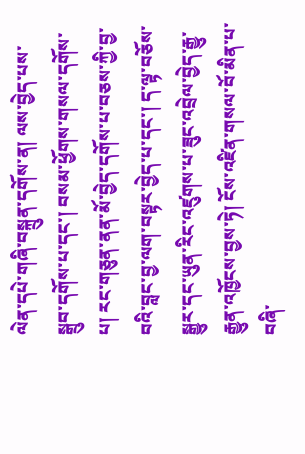ལེན་དཔེ་གཞི་བསྐྲུན་དགོས་ན། ལས་བྱེད་པས་སྒྲུབ་དགོས་པ་དང་། བསམ་ཕྱོགས་གསལ་དགོས་པ། རང་གཅུན་ནན་མོ་བྱེད་དགོས་པ་བཅས་ཀྱི་བྱ་བའི་བླང་བྱ་ལག་བསྟར་བྱེད་པ་དང་། ད་ལྟ་བཅོས་སྒྱུར་དང་ཡུན་རིང་འཛུགས་པ་ཟུང་འབྲེལ་བྱེད་རྒྱུ་རྒྱུན་འཁྱོངས་བྱས་ཏེ། ངོས་འཛིན་གསལ་བོ་མིན་པ་བཞི་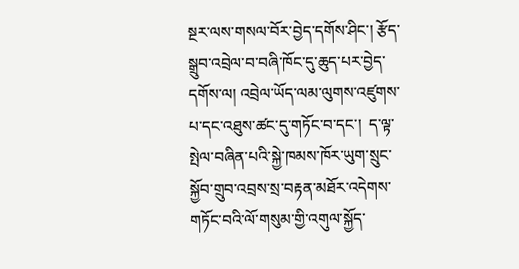སྔར་ལས་གསལ་བོར་བྱེད་དགོས་ཤིང་། རྩོད་སྒྲུབ་འབྲེལ་བ་བཞི་ཁོང་དུ་ཆུད་པར་བྱེད་དགོས་ལ། འབྲེལ་ཡོད་ལམ་ལུགས་འཛུགས་པ་དང་འཐུས་ཚང་དུ་གཏོང་བ་དང་།  ད་ལྟ་སྤེལ་བཞིན་པའི་སྐྱེ་ཁམས་ཁོར་ཡུག་སྲུང་སྐྱོབ་གྲུབ་འབྲས་སྲ་བརྟན་མཐོར་འདེགས་གཏོང་བའི་ལོ་གསུམ་གྱི་འགུལ་སྐྱོད་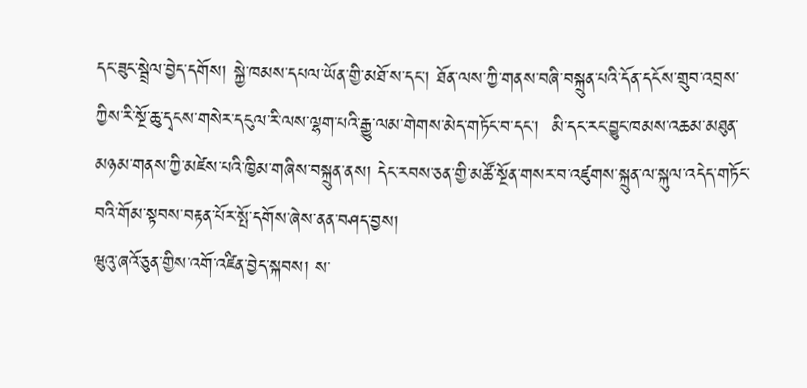དང་ཟུང་སྦྲེལ་བྱེད་དགོས། སྐྱེ་ཁམས་དཔལ་ཡོན་གྱི་མཐོ་ས་དང་། ཐོན་ལས་ཀྱི་གནས་བཞི་བསྐྲུན་པའི་དོན་དངོས་གྲུབ་འབྲས་ཀྱིས་རི་སྔོ་ཆུ་དྭངས་གསེར་དངུལ་རི་ལས་ལྷག་པའི་རྒྱུ་ལམ་གེགས་མེད་གཏོང་བ་དང་།  མི་དང་རང་བྱུང་ཁམས་འཆམ་མཐུན་མཉམ་གནས་ཀྱི་མཛེས་པའི་ཁྱིམ་གཞིས་བསྐྲུན་ནས། དེང་རབས་ཅན་གྱི་མཚོ་སྔོན་གསར་བ་འཛུགས་སྐྲུན་ལ་སྐུལ་འདེད་གཏོང་བའི་གོམ་སྟབས་བརྟན་པོར་སྤོ་དགོས་ཞེས་ནན་བཤད་བྱས།
ཝུའུ་ཞའོ་ཅུན་གྱིས་འགོ་འཛིན་བྱེད་སྐབས། ས་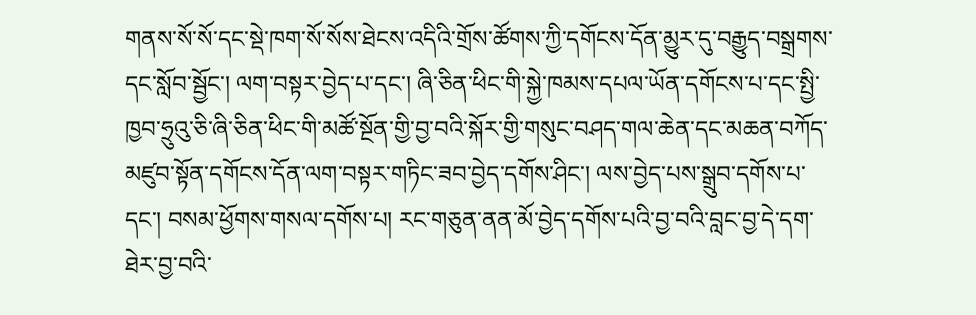གནས་སོ་སོ་དང་སྡེ་ཁག་སོ་སོས་ཐེངས་འདིའི་གྲོས་ཚོགས་ཀྱི་དགོངས་དོན་མྱུར་དུ་བརྒྱུད་བསྒྲགས་དང་སློབ་སྦྱོང་། ལག་བསྟར་བྱེད་པ་དང་། ཞི་ཅིན་ཕིང་གི་སྐྱེ་ཁམས་དཔལ་ཡོན་དགོངས་པ་དང་སྤྱི་ཁྱབ་ཧྲུའུ་ཅི་ཞི་ཅིན་ཕིང་གི་མཚོ་སྔོན་གྱི་བྱ་བའི་སྐོར་གྱི་གསུང་བཤད་གལ་ཆེན་དང་མཆན་བཀོད་མཛུབ་སྟོན་དགོངས་དོན་ལག་བསྟར་གཏིང་ཟབ་བྱེད་དགོས་ཤིང་། ལས་བྱེད་པས་སྒྲུབ་དགོས་པ་དང་། བསམ་ཕྱོགས་གསལ་དགོས་པ། རང་གཅུན་ནན་མོ་བྱེད་དགོས་པའི་བྱ་བའི་བླང་བྱ་དེ་དག་ཐེར་བྱ་བའི་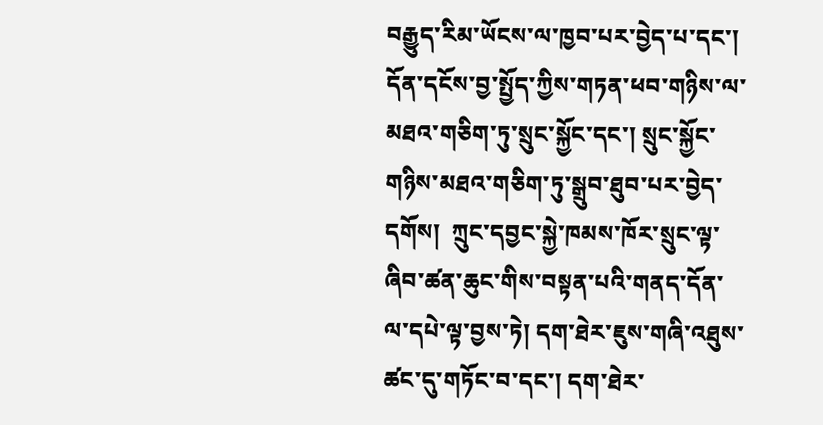བརྒྱུད་རིམ་ཡོངས་ལ་ཁྱབ་པར་བྱེད་པ་དང་། དོན་དངོས་བྱ་སྤྱོད་ཀྱིས་གཏན་ཕབ་གཉིས་ལ་མཐའ་གཅིག་ཏུ་སྲུང་སྐྱོང་དང་། སྲུང་སྐྱོང་གཉིས་མཐའ་གཅིག་ཏུ་སྒྲུབ་ཐུབ་པར་བྱེད་དགོས།  ཀྲུང་དབྱང་སྐྱེ་ཁམས་ཁོར་སྲུང་ལྟ་ཞིབ་ཚན་ཆུང་གིས་བསྟན་པའི་གནད་དོན་ལ་དཔེ་ལྟ་བྱས་ཏེ། དག་ཐེར་ཇུས་གཞི་འཐུས་ཚང་དུ་གཏོང་བ་དང་། དག་ཐེར་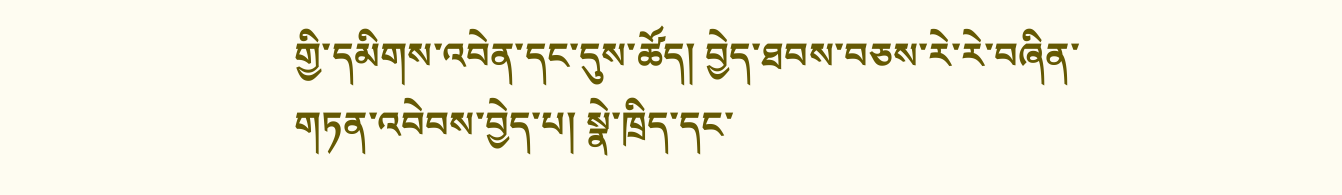གྱི་དམིགས་འབེན་དང་དུས་ཚོད། བྱེད་ཐབས་བཅས་རེ་རེ་བཞིན་གཏན་འབེབས་བྱེད་པ། སྣེ་ཁྲིད་དང་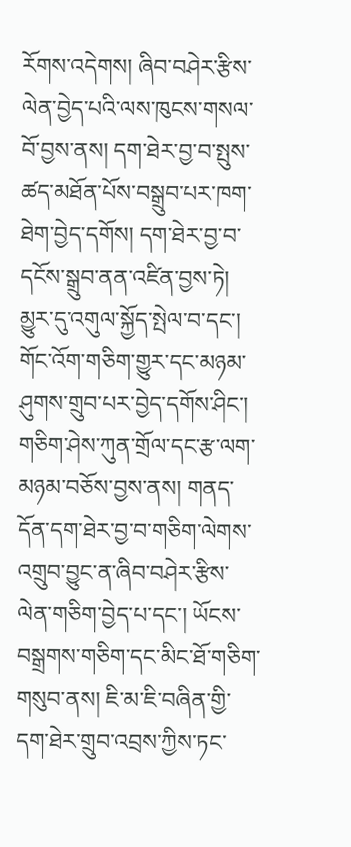རོགས་འདེགས། ཞིབ་བཤེར་རྩིས་ལེན་བྱེད་པའི་ལས་ཁུངས་གསལ་བོ་བྱས་ནས། དག་ཐེར་བྱ་བ་སྤུས་ཚད་མཐོན་པོས་བསྒྲུབ་པར་ཁག་ཐེག་བྱེད་དགོས། དག་ཐེར་བྱ་བ་དངོས་སྒྲུབ་ནན་འཛིན་བྱས་ཏེ། མྱུར་དུ་འགུལ་སྐྱོད་སྤེལ་བ་དང་། གོང་འོག་གཅིག་གྱུར་དང་མཉམ་ཤུགས་གྲུབ་པར་བྱེད་དགོས་ཤིང་། གཅིག་ཤེས་ཀུན་གྲོལ་དང་རྩ་ལག་མཉམ་བཅོས་བྱས་ནས། གནད་དོན་དག་ཐེར་བྱ་བ་གཅིག་ལེགས་འགྲུབ་བྱུང་ན་ཞིབ་བཤེར་རྩིས་ལེན་གཅིག་བྱེད་པ་དང་། ཡོངས་བསྒྲགས་གཅིག་དང་མིང་ཐོ་གཅིག་གསུབ་ནས། ཇི་མ་ཇི་བཞིན་གྱི་དག་ཐེར་གྲུབ་འབྲས་ཀྱིས་ཏང་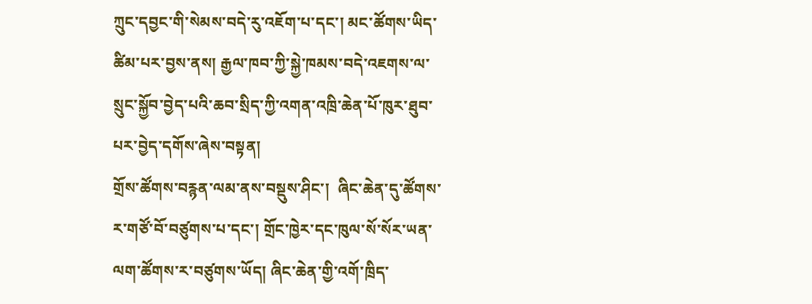ཀྲུང་དབྱང་གི་སེམས་བདེ་རུ་འཇོག་པ་དང་། མང་ཚོགས་ཡིད་ཚིམ་པར་བྱས་ནས། རྒྱལ་ཁབ་ཀྱི་སྐྱེ་ཁམས་བདེ་འཇགས་ལ་སྲུང་སྐྱོབ་བྱེད་པའི་ཆབ་སྲིད་ཀྱི་འགན་འཁྲི་ཆེན་པོ་ཁུར་ཐུབ་པར་བྱེད་དགོས་ཞེས་བསྟན།
གྲོས་ཚོགས་བརྙན་ལམ་ནས་བསྡུས་ཤིང་།  ཞིང་ཆེན་དུ་ཚོགས་ར་གཙོ་བོ་བཙུགས་པ་དང་། གྲོང་ཁྱེར་དང་ཁུལ་སོ་སོར་ཡན་ལག་ཚོགས་ར་བཙུགས་ཡོད། ཞིང་ཆེན་གྱི་འགོ་ཁྲིད་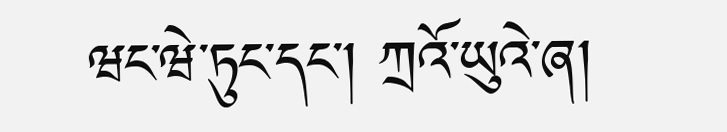ཝང་ཝེ་ཏུང་དང་། ཀྲའོ་ཡུའེ་ཞ།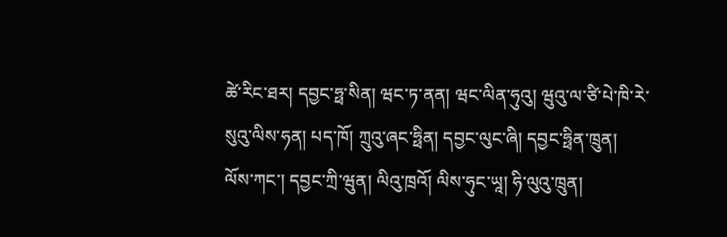ཚེ་རིང་ཐར། དབྱང་ཧྥ་སིན། ཝང་ཏ་ནན། ཝང་ལིན་ཧུའུ། ཝུའུ་ལ་ཙི་པེ་ཁི་རེ་སུའུ་ལིས་ཧན། པད་ཁོ། ཀྲུའུ་ཞང་ཧྥིན། དབྱང་ལུང་ཞི། དབྱང་ཧྥིན་ཁྲུན། ལོས་ཀང་། དབྱང་ཀྲི་ཝུན། ལིའུ་ཁྲའོ། ལིས་ཧུང་ཡཱ། ཧི་ལུའུ་ཁྲུན།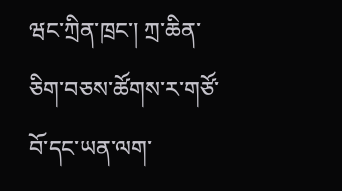ཝང་ཀྲིན་ཁྲང་། ཀྲ་ཆིན་ཅིག་བཅས་ཚོགས་ར་གཙོ་བོ་དང་ཡན་ལག་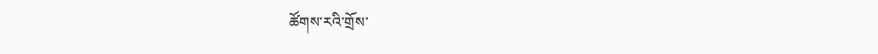ཚོགས་རའི་གྲོས་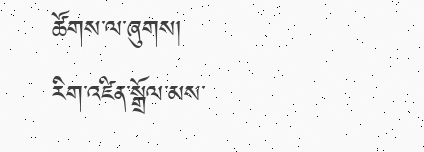ཚོགས་ལ་ཞུགས།
རིག་འཛིན་སྒྲོལ་མས་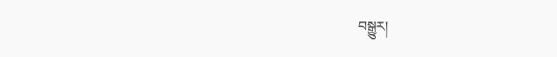བསྒྱུར།